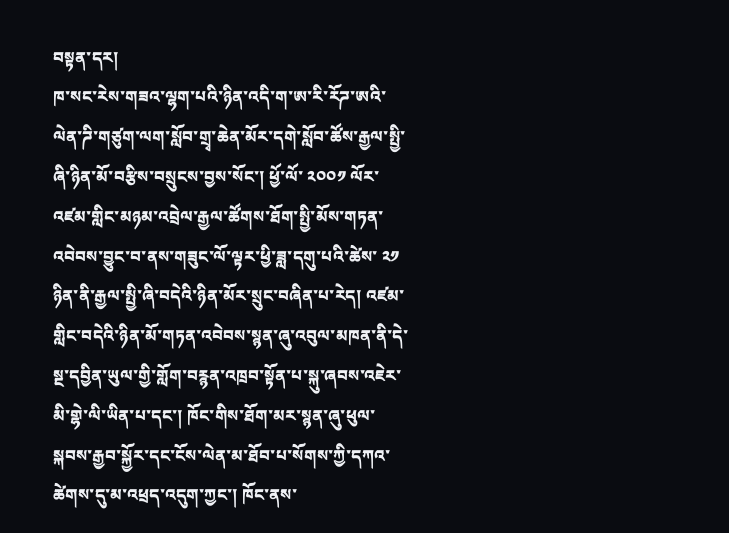བསྟན་དར།
ཁ་སང་རེས་གཟའ་ལྷག་པའི་ཉིན་འདི་ག་ཨ་རི་རོཌ་ཨའི་ལེན་ཌི་གཙུག་ལག་སློབ་གྲྭ་ཆེན་མོར་དགེ་སློབ་ཚོས་རྒྱལ་སྤྱི་ཞི་ཉིན་མོ་བརྩིས་བསྲུངས་བྱས་སོང་། ཕྱོ་ལོ་ ༢༠༠༡ ལོར་འཛམ་གླིང་མཉམ་འབྲེལ་རྒྱལ་ཚོགས་ཐོག་སྤྱི་མོས་གཏན་འབེབས་བྱུང་བ་ནས་གཟུང་ལོ་ལྟར་ཕྱི་ཟླ་དགུ་པའི་ཚེས་ ༢༡ ཉིན་ནི་རྒྱལ་སྤྱི་ཞི་བདེའི་ཉིན་མོར་སྲུང་བཞིན་པ་རེད། འཛམ་གླིང་བདེའི་ཉིན་མོ་གཏན་འབེབས་སྙན་ཞུ་འབུལ་མཁན་ནི་དེ་སྔ་དབྱིན་ཡུལ་གྱི་གློག་བརྙན་འཁྲབ་སྟོན་པ་སྐུ་ཞབས་འཇེར་མི་གྷེ་ལི་ཡིན་པ་དང་། ཁོང་གིས་ཐོག་མར་སྙན་ཞུ་ཕུལ་སྐབས་རྒྱབ་སྐྱོར་དང་ངོས་ལེན་མ་ཐོབ་པ་སོགས་ཀྱི་དཀའ་ཚེགས་དུ་མ་འཕྲད་འདུག་ཀྱང་། ཁོང་ནས་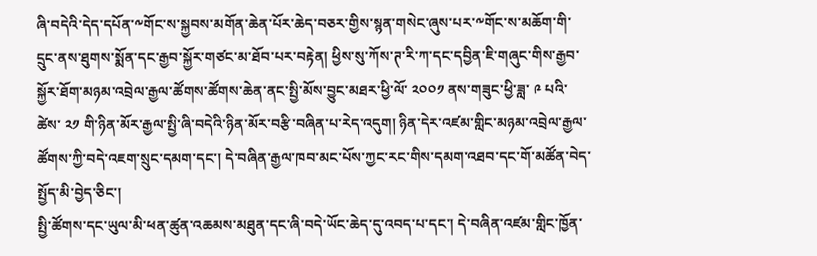ཞི་བདེའི་དེད་དཔོན་༸གོང་ས་སྐྱབས་མགོན་ཆེན་པོར་ཆེད་བཅར་གྱིས་སྙན་གསེང་ཞུས་པར་༸གོང་ས་མཆོག་གི་དྲུང་ནས་ཐུགས་སྨོན་དང་རྒྱབ་སྐྱོར་གཙང་མ་ཐོབ་པར་བརྟེན། ཕྱིས་སུ་ཀོས་ཊ་རི་ཀ་དང་དབྱིན་ཇི་གཞུང་གིས་རྒྱབ་སྐྱོར་ཐོག་མཉམ་འབྲེལ་རྒྱལ་ཚོགས་ཚོགས་ཆེན་ནང་སྤྱི་མོས་བྱུང་མཐར་ཕྱི་ལོ་ ༢༠༠༡ ནས་གཟུང་ཕྱི་ཟླ་ ༩ པའི་ཚེས་ ༢༡ གི་ཉིན་མོར་རྒྱལ་སྤྱི་ཞི་བདེའི་ཉིན་མོར་བརྩི་བཞིན་པ་རེད་འདུག། ཉིན་དེར་འཛམ་གླིང་མཉམ་འབྲེལ་རྒྱལ་ཚོགས་ཀྱི་བདེ་འཇག་སྲུང་དམག་དང་། དེ་བཞིན་རྒྱལ་ཁབ་མང་པོས་ཀྱང་རང་གིས་དམག་འཐབ་དང་གོ་མཚོན་བེད་སྤྱོད་མི་བྱེད་ཅིང་།
སྤྱི་ཚོགས་དང་ཡུལ་མི་ཕན་ཚུན་འཆམས་མཐུན་དང་ཞི་བདེ་ཡོང་ཆེད་དུ་འབད་པ་དང་། དེ་བཞིན་འཛམ་གླིང་ཁྱོན་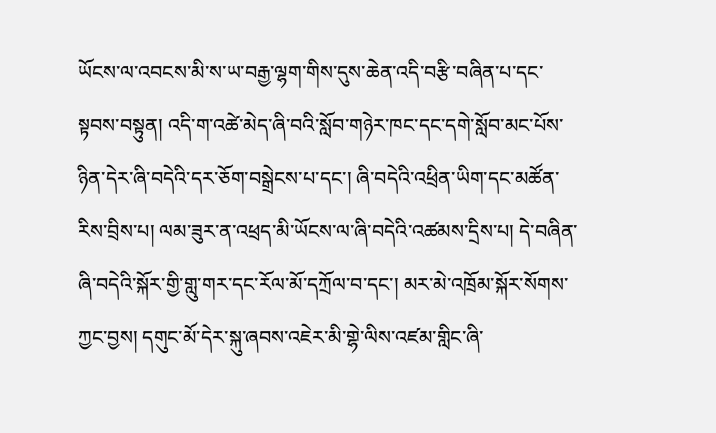ཡོངས་ལ་འབངས་མི་ས་ཡ་བརྒྱ་ལྷག་གིས་དུས་ཆེན་འདི་བརྩི་བཞིན་པ་དང་སྟབས་བསྟུན། འདི་ག་འཚེ་མེད་ཞི་བའི་སློབ་གཉེར་ཁང་དང་དགེ་སློབ་མང་པོས་ཉིན་དེར་ཞི་བདེའི་དར་ཅོག་བསྒྲེངས་པ་དང་། ཞི་བདེའི་འཕྲིན་ཡིག་དང་མཚོན་རིས་བྲིས་པ། ལམ་ཟུར་ན་འཕྲད་མི་ཡོངས་ལ་ཞི་བདེའི་འཚམས་དྲིས་པ། དེ་བཞིན་ཞི་བདེའི་སྐོར་གྱི་གླུ་གར་དང་རོལ་མོ་དཀྲོལ་བ་དང་། མར་མེ་འཁྲོམ་སྐོར་སོགས་ཀྱང་བྱས། དགུང་མོ་དེར་སྐུ་ཞབས་འཇེར་མི་གྷེ་ལིས་འཛམ་གླིང་ཞི་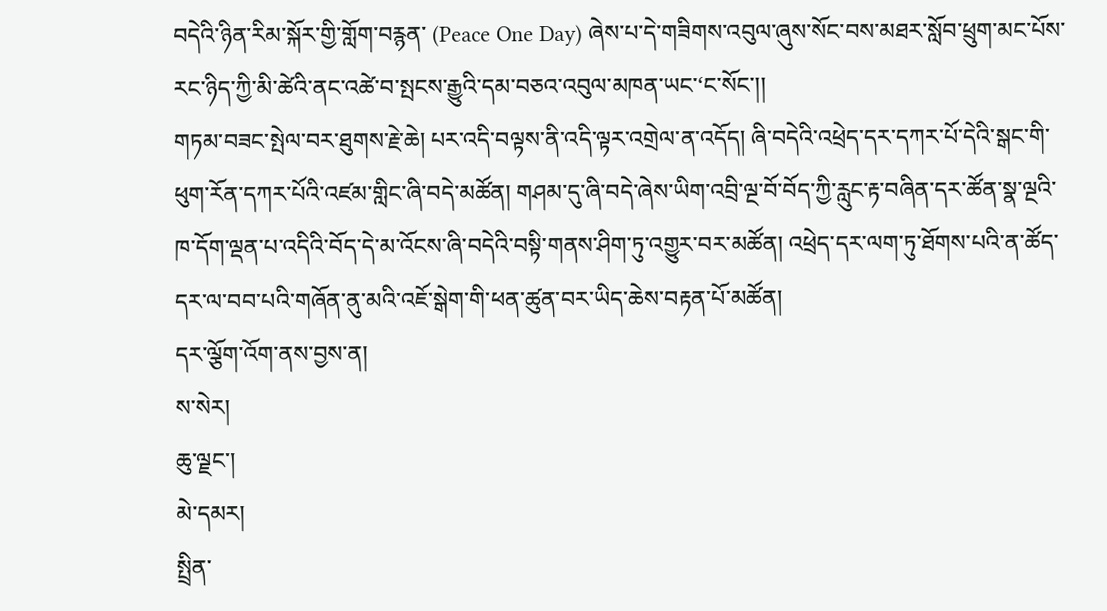བདེའི་ཉིན་རིམ་སྐོར་གྱི་གློག་བརྙན་ (Peace One Day) ཞེས་པ་དེ་གཟིགས་འབུལ་ཞུས་སོང་བས་མཐར་སློབ་ཕྲུག་མང་པོས་རང་ཉིད་ཀྱི་མི་ཚེའི་ནང་འཚེ་བ་སྤངས་རྒྱུའི་དམ་བཅའ་འབུལ་མཁན་ཡང་‘ང་སོང་།།
གཏམ་བཟང་སྤེལ་བར་ཐུགས་རྗེ་ཆེ། པར་འདི་བལྟས་ནི་འདི་ལྟར་འགྲེལ་ན་འདོད། ཞི་བདེའི་འཕྲེད་དར་དཀར་པོ་དེའི་སྒང་གི་ཕུག་རོན་དཀར་པོའི་འཛམ་གླིང་ཞི་བདེ་མཚོན། གཤམ་དུ་ཞི་བདེ་ཞེས་ཡིག་འབྲི་ལྔ་བོ་བོད་ཀྱི་རླུང་རྟ་བཞིན་དར་ཚོན་སྣ་ལྔའི་ཁ་དོག་ལྡན་པ་འདིའི་བོད་དེ་མ་འོངས་ཞི་བདེའི་བསྟི་གནས་ཤིག་ཏུ་འགྱུར་བར་མཚོན། འཕྲེད་དར་ལག་ཏུ་ཐོགས་པའི་ན་ཚོད་དར་ལ་བབ་པའི་གཞོན་ནུ་མའི་འཇོ་སྒེག་གི་ཕན་ཚུན་བར་ཡིད་ཆེས་བརྟན་པོ་མཚོན།
དར་ལྕོག་འོག་ནས་བྱས་ན།
ས་སེར།
ཆུ་ལྗང་།
མེ་དམར།
སྤྲིན་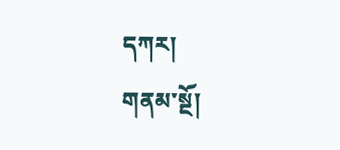དཀར།
གནམ་སྔོ།